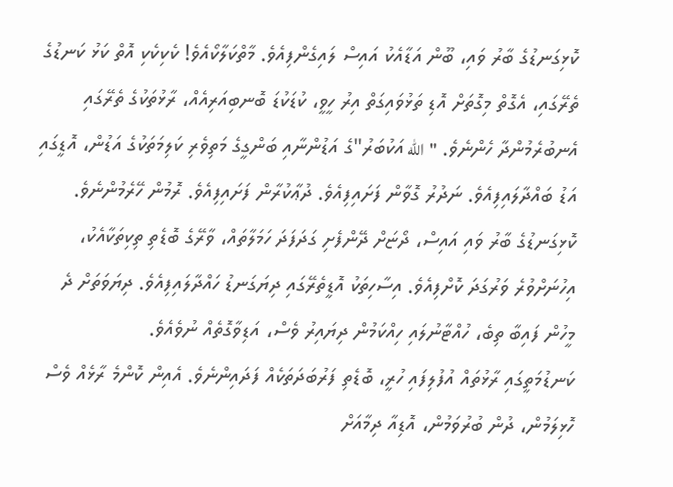ކޮޅިގަނޑުގެ ބާރު ވައި، ބޫން އަޑާއެކު އައިސް ލައިގެންފިއެވެ. މާތްކަލާކޯއެވެ! ކެކިކެކި އޮތް ކަޅު ކަނޑުގެ ތެރޭގައި، އެގޮތް މިގޮތަށް އޮޑި ތަޅުވައިގަތް އިރު ހީވީ، ކުޑަކުޑަ ބޮނބިއަރިއެއް، ރާޅުތަކުގެ ތެރޭގައި އެނބުރެމުންދާ ހެންނެވެ. "الله އަކުބަރު"ގެ އަޑުންނާއި ބަންގީގެ މަތިވެރި ކަލިމަތަކުގެ އަޑުން، އޮޑީގައި އަޑު ބައްދާލައިފިއެވެ. ނަދުރު ގޮވާން ފަށައިފިއެވެ. ދުޢާކުރާން ފަށައިފިއެވެ. ރޮމުން ހޭރެމުންނެވެ.
ކޮޅިގަނޑުގެ ބާރު ވައި އައިސް، ދޯޏަށް ދޭންފެށި ގަދަފަދަ ހަމަލާތައް، ވާރޭގެ ބޮޑެތި ތިކިތަކާއެކު، އިހުނަށްވުރެ ވަރުގަދަ ކޮށްފިއެވެ. އިސާހިތަކު އޮޑީތެރޭގައި ދިޔަގަނޑު ހައްދާލައިފިއެވެ. ދިޔަވަތަށް ދެ މީހުން ފައިބާ ތިބެ، ހުއްޓާނުލައި ހިއްކަމުން ދިޔައިރު ވެސް، އަޑިވާގޮތެއް ނުވެއެވެ.
ކަނޑުމަތީގައި ރާޅުތައް އުފުލިފައި ހުރީ، ބޮޑެތި ފަރުބަދަތަކެއް ފަދައިންނެވެ. އެއިން ކޮންމެ ރާޅެއް ވެސް ހޮޅިލަމުން، ދުން ބުރުވަމުން، އޮޑިއާ ދިމާއަށް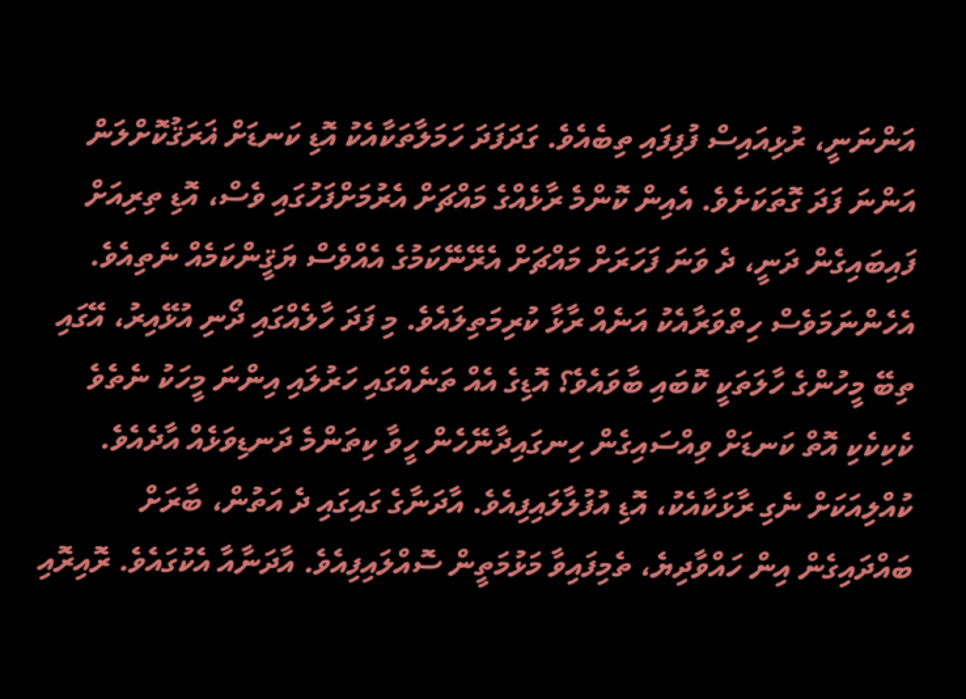އަންނަނީ، ރުޅިއައިސް ފުފިފައި ތިބެއެވެ. ގަދަފަދަ ހަމަލާތަކާއެކު އޮޑި ކަނޑަށް ޣަރަޤުކޮށްލަން އަންނަ ފަދަ ގޮތަކަށެވެ. އެއިން ކޮންމެ ރާޅެއްގެ މައްޗަށް އެރުމަށްފަހުގައި ވެސް، އޮޑި ތިރިއަށް ފައިބައިގެން ދަނީ، ދެ ވަނަ ފަހަރަށް މައްޗަށް އެރޭނޭކަމުގެ އެއްވެސް ޔަޤީންކަމެއް ނެތިއެވެ. އެހެންނަމަވެސް ހިތްވަރާއެކު އަނެއް ރާޅާ ކުރިމަތިލައެވެ. މި ފަދަ ހާލެއްގައި ދޯނި އުޅޭއިރު، އޭގައި ތިބޭ މީހުންގެ ހާލަތަކީ ކޮބައި ބާވައެވެ؟ އޮޑިގެ އެއް ތަނެއްގައި ހަރުލައި އިންނަ މީހަކު ނެތެވެ ކެކިކެކި އޮތް ކަނޑަށް ވިއްސައިގެން ހިނގައިދާނޭހެން ހީވާ ކިތަންމެ ދަނޑިވަޅެއް އާދެއެވެ.
ކުއްލިއަކަށް ނެގި ރާޅަކާއެކު، އޮޑި އުފުލާލައިފިއެވެ. އާދަނާގެ ގައިގައި ދެ އަތުން، ބާރަށް ބައްދައިގެން އިން ހައްވާދިޔެ، ތެމިފައިވާ މަޅުމަތީން ސޮއްލައިފިއެވެ. އާދަނާއާ އެކުގައެވެ. ރޮއިރޮއި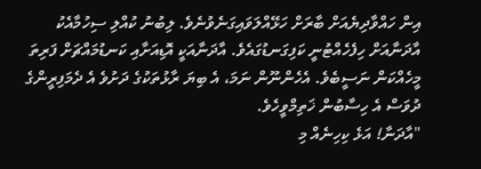އިން ހައްވާދިޔެއަށް ބާރަށް ހަޅޭއްލަވައިގަނެވުނެވެ. ލިބުނު ކުއްލި ސިހުމާއެކު އާދަނާއަށް ހިފެހެއްޓުނީ ކަފިގަނޑުގައެވެ. އާދަނާއަކީ އޮޑިއަށާއި ކަނޑުމައްޗަށް ފަރިތަ މީހެއްކަން ނަސީބެވެ. އެހެންނޫން ނަމަ، އެ ބިޔަ ރާޅުތަކުގެ ދަށުވެ އެ ދެމަފިރީންގެ ދުވަސް އެ ހިސާބުން ޚަތިމްވީހެވެ.
"އާދަނާ! އަޅެ ކިހިނެއް މި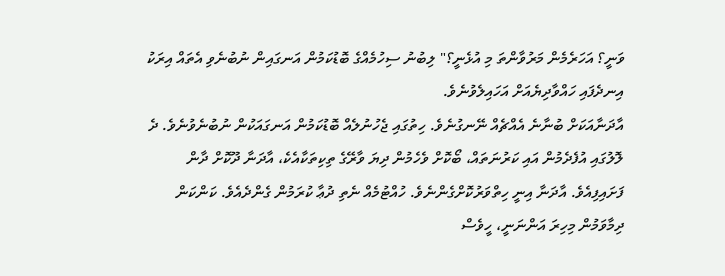ވަނީ؟ އަހަރެމެން މަރުވާންތަ މި އުޅެނީ؟" ލިބުނު ސިހުމެއްގެ ބޮޑުކަމުން އަނގައިން ނުބުނެވި އެތައް އިރަކު އިނދެފައި ހައްވާދިޔެއަށް އަހައިލެވުނެވެ.
އާދަނާއަކަށް ބުނާނެ އެއްޗެއް ނޭނގުނެވެ. ހިތުގައި ޖެހުނުލެއް ބޮޑުކަމުން އަނގައަކުން ނުބުނެވުނެވެ. ދެ ލޮލުގައި އުފެދެމުން އައި ކަރުނަތައް، ބޯކޮށް ވެހެމުން ދިޔަ ވާރޭގެ ތިކިތަކާއެކެ، އާދަނާ ދޫކޮށް ދާން ފަށައިފިއެވެ. އާދަނާ އިނީ ހިތްވަރުކޮށްގެންނެވެ. ހުއްޓުމެއް ނެތި ދުޢާ ކުރަމުން ގެންދެއެވެ. ކަންކަން ދިމާވަމުން މިހިރަ އަންނަނީ، ހީވެސް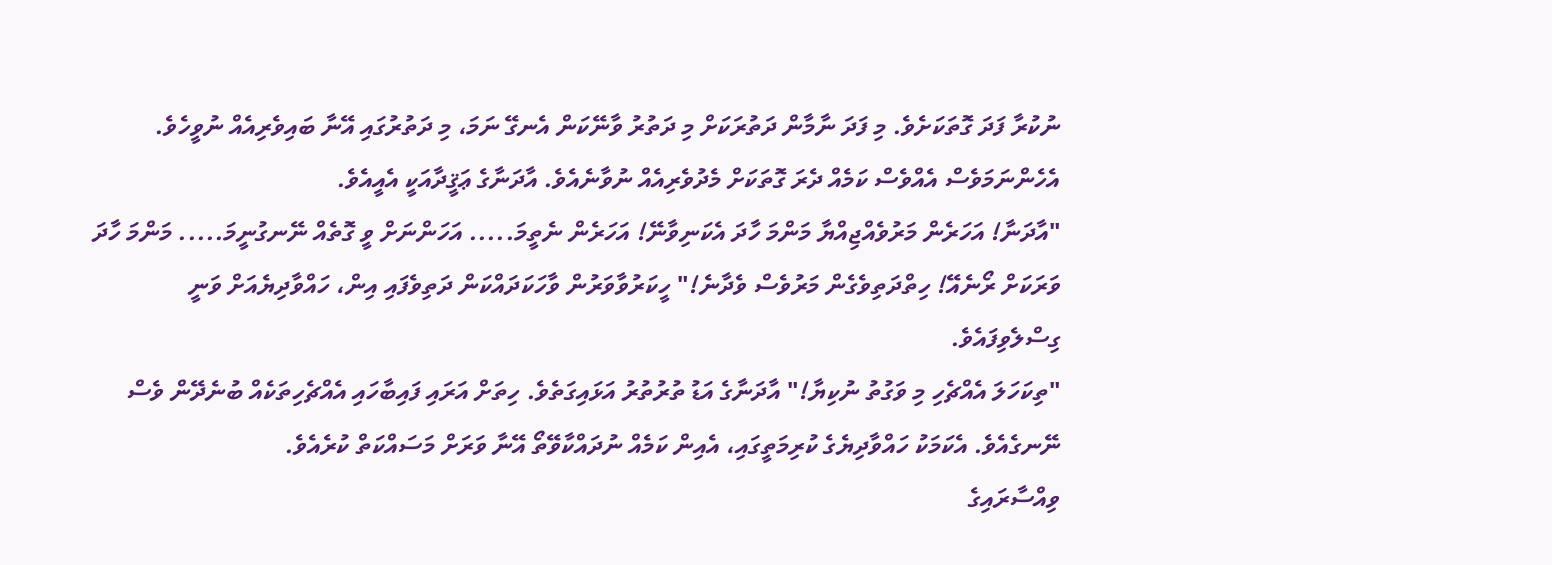ނުކުރާ ފަދަ ގޮތަކަށެވެ. މި ފަދަ ނާމާން ދަތުރަކަށް މި ދަތުރު ވާނޭކަން އެނގޭ ނަމަ، މި ދަތުރުގައި އޭނާ ބައިވެރިއެއް ނުވީހެވެ. އެހެންނަމަވެސް އެއްވެސް ކަމެއް ދެރަ ގޮތަކަށް މެދުވެރިއެއް ނުވާނެއެވެ. އާދަނާގެ ޢަޤީދާއަކީ އެއީއެވެ.
"އާދަނާ! އަހަރެން މަރުވެއްޖިއްޔާ މަންމަ ހާދަ އެކަނިވާނޭ! އަހަރެން ނެތީމަ..... އަހަންނަށް ވީ ގޮތެއް ނޭނގުނީމަ..... މަންމަ ހާދަ ވަރަކަށް ރޯނެއޭ! ހިތްދަތިވެގެން މަރުވެސް ވެދާނެ!" ހީކަރުވާވަރުން ވާހަކަދައްކަން ދަތިވެފައި އިން، ހައްވާދިޔެއަށް ވަނީ ގިސްލެވިފައެވެ.
"ތިކަހަލަ އެއްޗެހި މި ވަގުތު ނުކިޔާ!" އާދަނާގެ އަޑު ތުރުތުރު އަޅައިގަތެވެ. ހިތަށް އަރައި ފައިބާހައި އެއްޗެހިތަކެއް ބުނެދޭން ވެސް ނޭނގެއެވެ. އެކަމަކު ހައްވާދިޔެގެ ކުރިމަތީގައި، އެއިން ކަމެއް ނުދައްކާވޭތޯ އޭނާ ވަރަށް މަސައްކަތް ކުރެއެވެ.
ވިއްސާރައިގެ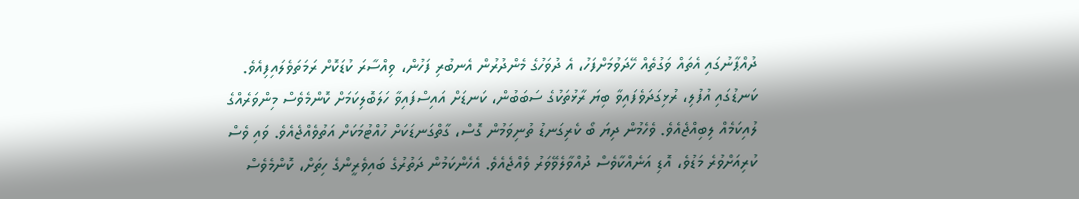ދުއްޕާނުގައި އެތައް ވަގުތެއް ހޭދަވުމަށްފަހު، އެ ދުވަހުގެ މެންދުރުން އެނބުރި ފަހުން، ވިއްސާރަ ކުޑަކޮށް ރަމަތަވެލައިފިއެވެ. ކަނޑުގައި އުފުލި، ރުޅިގަދަވެފައިވާ ބިޔަ ރާޅުތަކުގެ ސަބަބުން، ކަނޑަށް އައިސްފައިވާ ހަލަބޮލިކަމަށް ކޮންމެވެސް މިންވަރެއްގެ ލުއިކަމެއް ލިބިއްޖެއެވެ. ވެހެމުން ދިޔަ ބޯ ކެރިގަނޑު ތުނިވަމުން ގޮސް، ގާތްގަނޑަކަށް ހުއްޓުމަކަށް އަތުވެއްޖެއެވެ. ވައި ވެސް ކުރިއަށްވުރެ މަޑުވެ، އޮޑި އަނެއްކާވެސް ދުއްވާލެވޭވަރު ވެއްޖެއެވެ. އެހެންކަމުން ދަތުރުގެ ބައިވެރީންގެ ހިތަށް، ކޮންމެވެސް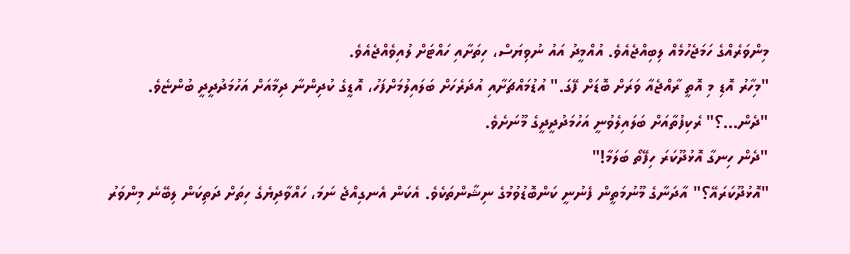މިންވަރެއްގެ ހަމަޖެހުމެއް ލިބިއްޖެއެވެ. އުއްމީދު އައު ނުވިޔަސް، ހިތަށާއި ހައްޓަށް ލުއިވެއްޖެއެވެ.
"މިހާރު އޮޑި މި އޮތީ ރާއްޖެއާ ވަރަށް ބޮޑަށް ފޭގަ." އުޑުމައްޗަށާއި އުދަރެހަށް ބަލައިލުމަށްފަހު، އޮޑީގެ ކުދިންނާ ދިމާއަށް އަހުމަދުދީދީ ބުންޏެވެ.
"ދެން...؟" ރެކިފުތާއަށް ބަލައިލެވުނީ އަހުމަދުދީދީގެ މޫނަށެވެ.
"ދެން ހިނގާ އޮޅުދޫކަރަ ހިފޭތޯ ބަލަމާ!"
"އޮޅުދޫކަރައޭ؟" އާދަނާގެ މޫނުމަތީން ފެނުނީ ކަންބޮޑުވުމުގެ ނިޝާންތަކެވެ. އެކަން އެނގިއްޖެ ނަމަ، ހައްވާދިޔެގެ ހިތަށް ދަތިކަން ލިބޭނެ މިންވަރު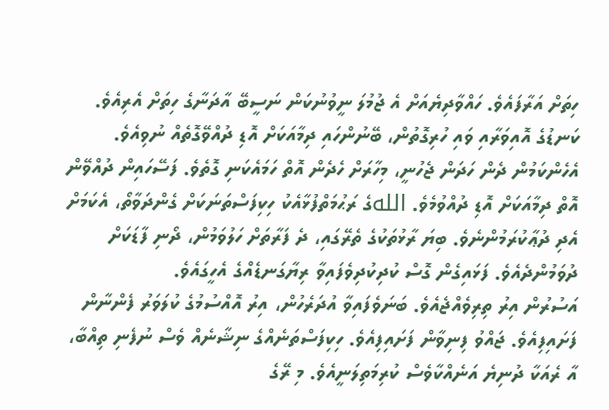ހިތަށް އަރާފައެވެ. ހައްވާދިޔެއަށް އެ ޖުމުލަ ނީވުނުކަން ނަސީބޭ އާދަނާގެ ހިތަށް އެރިއެވެ.
ކަނޑުގެ އޮއިވަރާއި ވައި ހުރިގޮތުން، ބޭނުންހައި ދިމާއަކަށް އޮޑި ދުއްވޭގޮތެއް ނުވިއެވެ. އެހެންކަމުން ދެން ހަދަން ޖެހުނީ، މިހާރަށް ހެދެން އޮތް ހަމައެކަނި ގޮތެވެ. ފަސޭހައިން ދުއްވޭން އޮތް ދިމާއަކަށް އޮޑި ދުއްވުމެވެ. اللهގެ ރަޙުމަތްފުޅާއެކު ހިކިފަސްތަނަކަށް ގެންދަވާތޯ، އެކަމަށް އެދި ދުޢާކުރަމުންނެވެ. ބިޔަ ރާޅުތަކުގެ ތެރޭގައި، ދެ ފަރާތަށް ހަލުވަމުން، ދޯނި ފާޑަކަށް ދުވަމުންދެއެވެ. ފަޅައިގެން ގޮސް ކުދިކުދިވެފައިވާ ރިޔާގަނޑެއްގެ އެހީގައެވެ.
އަސުރުން އިރު ތިރިވެއްޖެއެވެ. ބަނަވެފައިވާ އުދަރެހުން، އިރު އޮއްސުމުގެ ކުލަވަރު ފެންނާން ފަށައިފިއެވެ. ޖައްވު ފިނިވާން ފަށައިފިއެވެ. ހިކިފަސްތަނެއްގެ ނިޝާނެއް ވެސް ނުފެނި ތިއްބާ، އާ ރެއަކާ ދުނިޔެ އަނެއްކާވެސް ކުރިމަތިލަނީއެވެ. މި ރޭގެ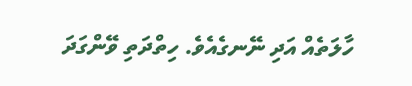ހާލަތެއް އަދި ނޭނގެއެވެ. ހިތްދަތި ވޭންގަދަ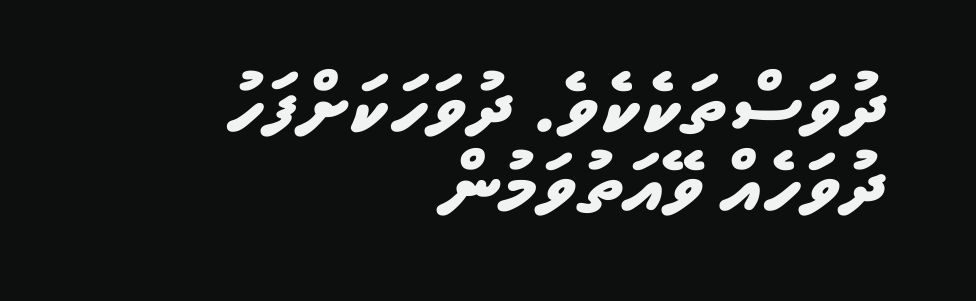ދުވަސްތަކެކެވެ. ދުވަހަކަށްފަހު ދުވަހެއް ވޭއަތުވަމުން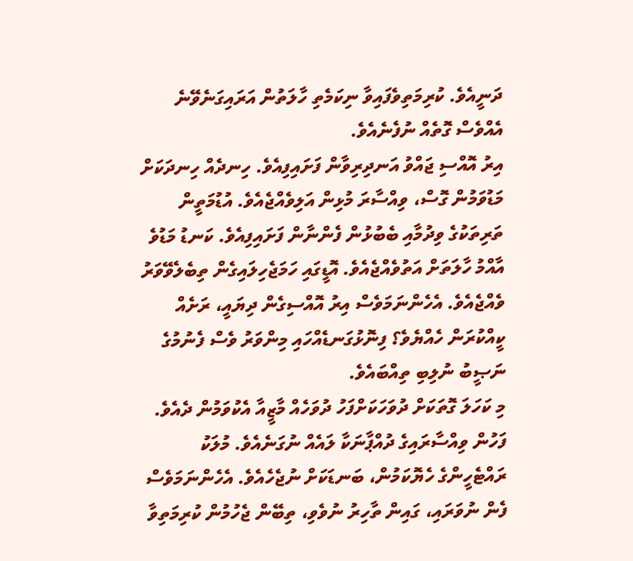ދަނީއެވެ. ކުރިމަތިވެފައިވާ ނިކަމެތި ހާލަތުން އަރައިގަނެވޭނެ އެއްވެސް ގޮތެއް ނުފެނެއެވެ.
އިރު އޮއްސި ޖައްވު އަނދިރިވާން ފަށައިފިއެވެ. ހިނދެއް ހިނދަކަށް މަޑުވަމުން ގޮސް، ވިއްސާރަ މުޅިން އަލިވެއްޖެއެވެ. އުޑުމަތީން ތަރިތަކުގެ ވިދުމާއި ބެބުޅުން ފެންނާން ފަށައިފިއެވެ. ކަނޑު މަޑުވެ އާއްމު ހާލަތަށް އަތުވެއްޖެއެވެ. އޮޑީގައި ހަމަޖެހިލައިގެން ތިބެލެވޭވަރު ވެއްޖެއެވެ. އެހެންނަމަވެސް އިރު އޮއްސިގެން ދިޔައީ، ރަށެއް ކީއްކުރަން ހެއްޔެވެ؟ ފިނޮޅުގަނޑެއްހައި މިންވަރު ވެސް ފެނުމުގެ ނަޞީބު ނުލިބި ތިއްބައެވެ.
މި ކަހަލަ ގޮތަކަށް ދުވަހަކަށްފަހު ދުވަހެއް މާޒީއާ އެކުވަމުން ދެއެވެ. ފަހުން ވިއްސާރައިގެ ދުއްޕާނަކާ ލައެއް ނުގަނެއެވެ. މުލަކު ރައްޓެހީންގެ ހެޔޮކަމުން، ބަނޑަކަށް ނުޖެހެއެވެ. އެހެންނަމަވެސް ފެން ނުވަރައި، ގައިން ތާހިރު ނުވެވި، ތިބޭން ޖެހުމުން ކުރިމަތިވާ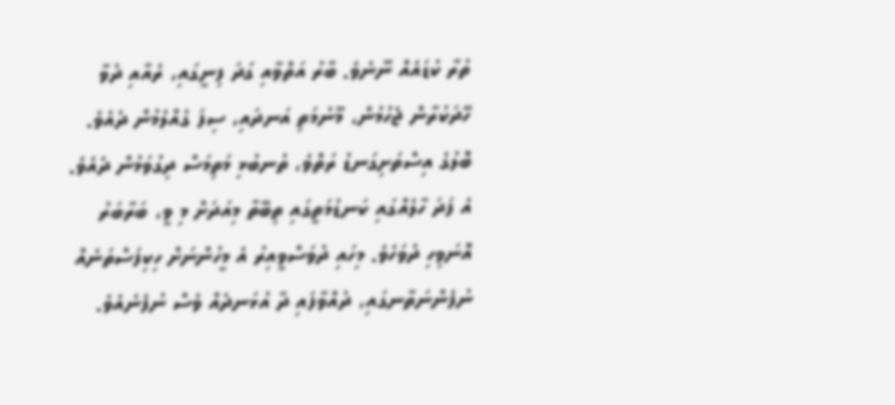ތުރާ ކުޑައެއް ނޫނެވެ. ބާރު އަތްވާއި ގަދަ ފިނީގައި، ރެއާއި ދުވާ ހޭދަކުރާން ޖެހުމުން، މޫނުމަތި އަނދައި، ސިފަ ގެއްލެމުން ދެއެވެ. ބޮލުގެ އިސްތަށިގަނޑު ރަތްވެ، ތުނބުޅި މަތިމަސް ދިގުވަމުން ދެއެވެ. އެ ފަދަ ހާލެއްގައި ކަނޑުމަތީގައި ތިބޭތާ މިއަދަށް މި ވީ، ބަރާބަރު އޮނަވިހި ދުވަހެވެ. މިހައި ދުވަސްވީއިރު އެ މީހުންނަށް ހިކިފަސްތަނެއް ނުފެންނަތާނގައި، ދުއްވާފައި ދާ އުޅަނދެއް ވެސް ނުފެނެއެވެ.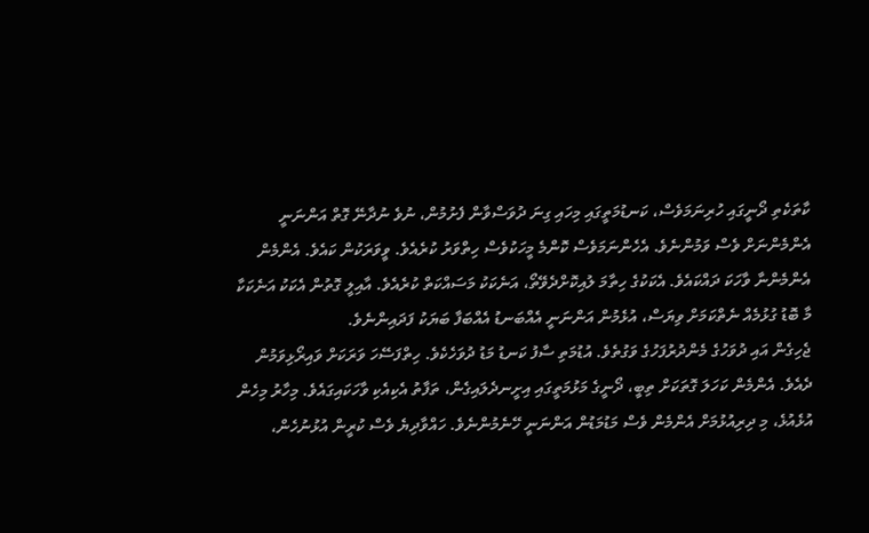ކާތަކެތި ދޯނީގައި ހުރިނަމަވެސް، ކަނޑުމަތީގައި މިހައި ގިނަ ދުވަސްވާން ފެށުމުން، ނުވެ ނުދާނޭ ގޮތް އަންނަނީ އެންމެންނަށް ވެސް ވަމުންނެވެ. އެހެންނަމަވެސް ކޮންމެ މީހަކުވެސް ހިތްވަރު ކުރެއެވެ. ވީވަރަކުން ކައެވެ. އެންމެން އެންމެންނާ ވާހަކަ ދައްކައެވެ. އެކަކުގެ ހިތާމަ ލުއިކޮށްދެވޭތޯ، އަނެކަކު މަސައްކަތް ކުރެއެވެ. އާއިލީ ގޮތުން އެކަކު އަނެކަކާ މާ ބޮޑު ގުޅުމެއް ނެތްކަމަށް ވިޔަސް، އުޅެމުން އަންނަނީ އެއްބަނޑު އެއްބަފާ ބަޔަކު ފަދައިންނެވެ.
ޖެހިގެން އައި ދުވަހުގެ މެންދުރުފަހުގެ ވަގުތެވެ. އުޑުމަތި ސާފު ކަނޑު މަޑު ދުވަހެކެވެ. ހިތްފަސޭހަ ވަރަކަށް ވައިރޯޅިވަމުން ދެއެވެ. އެންމެން ކަހަލަ ގޮތަކަށް ތިބީ، ދޯނީގެ މަޅުމަތީގައި އިށީނދެލައިގެން، ތަފާތު އެކިއެކި ވާހަކައިގައެވެ. މިހާރު މިހެން އުޅެއުޅެ، މި ދިރިއުޅުމަށް އެންމެން ވެސް މަޑުމަޑުން އަންނަނީ ހޭނެމުންނެވެ. ހައްވާދިޔެ ވެސް ކުރީން އުޅުނުހެން،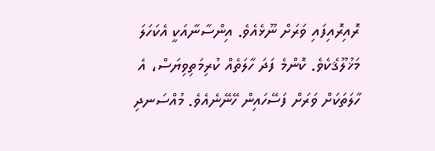ރޮއިރޮއިފައި ވަރަށް ނޫޅެއެވެ. އިންސާނާއަކީ އެކަހަލަ މަޚުލޫޤެކެވެ. ކޮންމެ ފަދަ ހާލަތެއް ކުރިމަތިވިޔަސް، އެ ހާލަތަކަށް ވަރަށް ފަސޭހައިން ހޭނޭނެއެވެ. މުއްސަނދި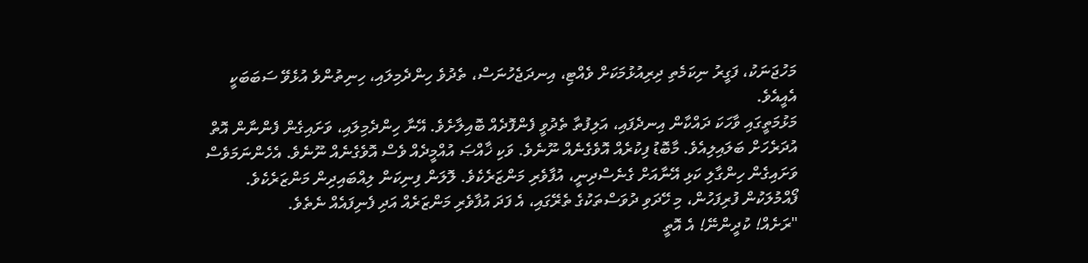މަހުޖަނަކު، ފަގީރު ނިކަމެތި ދިރިއުޅުމަކަށް ވެއްޓި، އިނދަޖެހުނަސް، ތެދުވެ ހިންދެމިލައި، ހިނިތުންވެ އުޅެވޭ ސަބަބަކީ އެއީއެވެ.
މަޅުމަތީގައި ވާހަކަ ދައްކާން އިނދެފައި، އަލިފުތާ ތެދުވީ ފެންފޮދެއް ބޮއިލާށެވެ. އޭނާ ހިންދެމިލައި، ވަށައިގެން ފެންނާން އޮތް އުދަރެހަށް ބަލައިލިއެވެ. މާބޮޑު ފިކުރެއް އޮވެގެނެއް ނޫނެވެ. ވަކި ޚާއްޞަ އުއްމީދެއް ވެސް އޮވެގެނެއް ނޫނެވެ. އެހެންނަމަވެސް ވަށައިގެން ހިންގާލި ކަޅި އޭނާއަށް ގެނެސްދިނީ، އުފާވެރި މަންޒަރެކެވެ. ލޮލަން ފިނިކަން ލިއްބައިދިން މަންޒަރެކެވެ. ފޯއްމުލަކުން ފުރިފަހުން، މި ހޭދަވި ދުވަސްތަކުގެ ތެރޭގައި، އެ ފަދަ އުފާވެރި މަންޒަރެއް އަދި ފެނިފައެއް ނެތެވެ.
"ރަށެއް! ކުދީންނޭ! އެ އޮތީ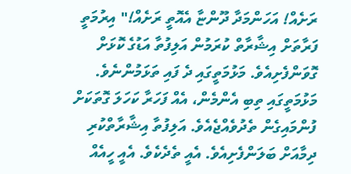ރަށެއް! އަހަންމަދާ ދޫންޏާ އެއޮތީ ރަށެއް!" އިރުމަތީ ފަރާތަށް އިޝާރާތް ކުރަމުން އަލިފުތާ އަޑުގެ ކޮޅަށް ގޮވަންފެށިއެވެ. މަޅުމަތީގައި ދެ ފައި ތަޅަމުންނެވެ.
މަޅުމަތީގައި ތިބި އެންމެން، އެއް ފަހަރާ ކަހަލަ ގޮތަކަށް ފުންމައިގެން ތެދުވެއްޖެއެވެ. އަލިފުތާ އިޝާރާތްކުރި ދިމާއަށް ބަލަންފެށިއެވެ. އެއީ ތެދެކެވެ. އެއީ ހީއެއް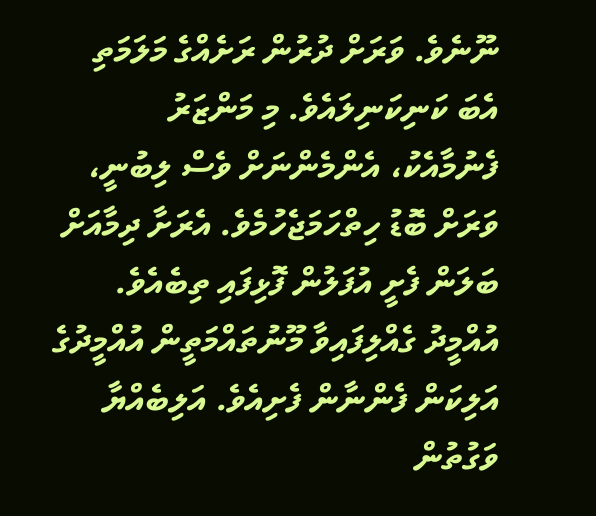ނޫނެވެ. ވަރަށް ދުރުން ރަށެއްގެ މަލަމަތި އެބަ ކަނިކަނިލައެވެ. މި މަންޒަރު ފެނުމާއެކު، އެންމެންނަށް ވެސް ލިބުނީ، ވަރަށް ބޮޑު ހިތްހަމަޖެހުމެވެ. އެރަށާ ދިމާއަށް ބަލަން ފެށީ އުފަލުން ފޮޅިފައި ތިބެއެވެ. އުއްމީދު ގެއްލިފައިވާ މޫނުތައްމަތީން އުއްމީދުގެ އަލިކަން ފެންނާން ފެށިއެވެ. އަލިބެއްޔާ ވަގުތުން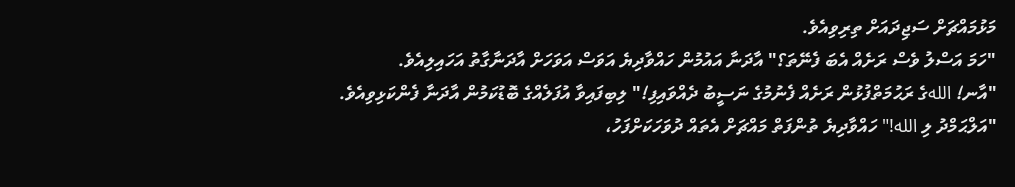މަޅުމައްޗަށް ސަޖިދައަށް ތިރިވިއެވެ.
"ހަމަ އަސްލު ވެސް ރަށެއް އެބަ ފެނޭތަ؟" އާދަނާ އައުމުން ހައްވާދިޔެ އަވަސް އަވަހަށް އާދަނާގާތު އަހައިލިއެވެ.
"އާނ! اللهގެ ރަޙުމަތްފުޅުން ރަށެއް ފެނުމުގެ ނަސީބު ދެއްވައިފި!" ލިބިފައިވާ އުފަލެއްގެ ބޮޑުކަމުން އާދަނާ ފެންކަޅިވިއެވެ.
"އަލްޙަމްދު ލި الله!" ހައްވާދިޔެ ތުންފަތް މައްޗަށް އެތައް ދުވަހަކަށްފަހު،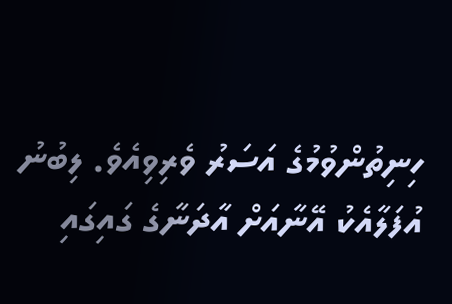ހިނިތުންވުމުގެ އަސަރު ވެރިވިއެވެ. ލިބުނު އުފަލާއެކު އޭނާއަށް އާދަނާގެ ގައިގައި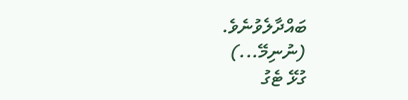ބައްދާލެވުނެވެ.
(ނުނިމޭ...)
ގުޅޭ ޓެގު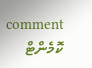comment ކޮމެންޓް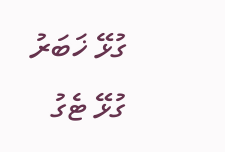ގުޅޭ ޚަބަރު
ގުޅޭ ޓެގު